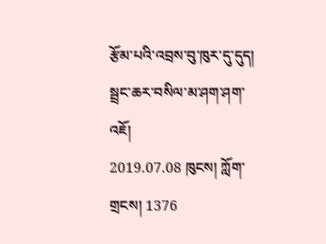རྩོམ་པའི་འབྲས་བུ་ཁུར་དུ་དུད། སྦྲང་ཆར་བསིལ་མ་ཤག་ཤག་འཇོ།
2019.07.08 ཁུངས། ཀློག་གྲངས། 1376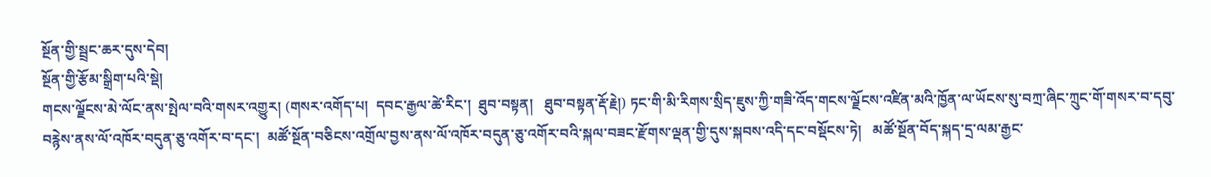སྔོན་གྱི་སྦྲང་ཆར་དུས་དེབ།
སྔོན་གྱི་རྩོམ་སྒྲིག་པའི་སྡེ།
གངས་ལྗོངས་མེ་ལོང་ནས་སྤེལ་བའི་གསར་འགྱུར། (གསར་འགོད་པ།  དབང་རྒྱལ་ཚེ་རིང་།  ཐུབ་བསྟན།   ཐུབ་བསྟན་རྡོ་རྗེ།) ཏང་གི་མི་རིགས་སྲིད་ཇུས་ཀྱི་གཟི་འོད་གངས་ལྗོངས་འཛིན་མའི་ཁྱོན་ལ་ཡོངས་སུ་བཀྲ་ཞིང་ཀྲུང་གོ་གསར་བ་དབུ་བརྙེས་ནས་ལོ་འཁོར་བདུན་ཅུ་འགོར་བ་དང་།  མཚོ་སྔོན་བཅིངས་འགྲོལ་བྱས་ནས་ལོ་འཁོར་བདུན་ཅུ་འགོར་བའི་སྐལ་བཟང་རྫོགས་ལྡན་གྱི་དུས་སྐབས་འདི་དང་བསྡོངས་ཏེ།   མཚོ་སྔོན་བོད་སྐད་དྲ་ལམ་རྒྱང་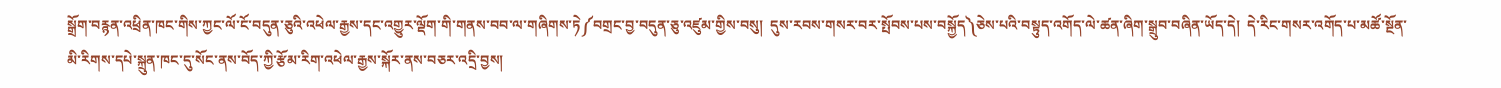སྒྲོག་བརྙན་འཕྲིན་ཁང་གིས་ཀྱང་ལོ་ངོ་བདུན་ཅུའི་འཕེལ་རྒྱས་དང་འགྱུར་ལྡོག་གི་གནས་བབ་ལ་གཞིགས་ཏེ༼བགྲང་བྱ་བདུན་ཅུ་འཛུམ་གྱིས་བསུ།  དུས་རབས་གསར་བར་སྤོབས་པས་བསྐྱོད༽ཅེས་པའི་བསྟུད་འགོད་ལེ་ཚན་ཞིག་སྒྲུབ་བཞིན་ཡོད་དེ།  དེ་རིང་གསར་འགོད་པ་མཚོ་སྔོན་མི་རིགས་དཔེ་སྐྲུན་ཁང་དུ་སོང་ནས་བོད་ཀྱི་རྩོམ་རིག་འཕེལ་རྒྱས་སྐོར་ནས་བཅར་འདྲི་བྱས།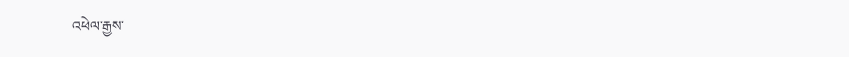འཕེལ་རྒྱས་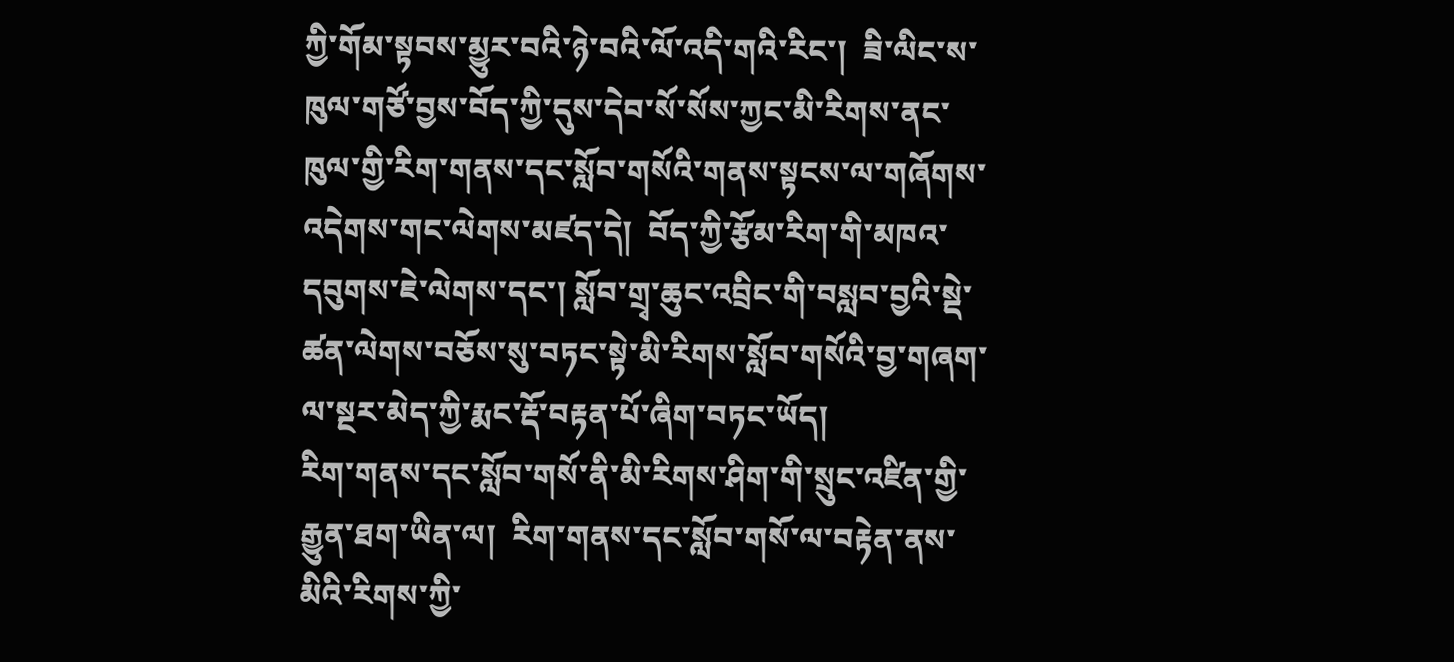ཀྱི་གོམ་སྟབས་མྱུར་བའི་ཉེ་བའི་ལོ་འདི་གའི་རིང་།  ཟི་ལིང་ས་ཁུལ་གཙོ་བྱས་བོད་ཀྱི་དུས་དེབ་སོ་སོས་ཀྱང་མི་རིགས་ནང་ཁུལ་གྱི་རིག་གནས་དང་སློབ་གསོའི་གནས་སྟངས་ལ་གཞོགས་འདེགས་གང་ལེགས་མཛད་དེ།  བོད་ཀྱི་རྩོམ་རིག་གི་མཁའ་དབུགས་ཇེ་ལེགས་དང་། སློབ་གྲྭ་ཆུང་འབྲིང་གི་བསླབ་བྱའི་སྡེ་ཚན་ལེགས་བཅོས་སུ་བཏང་སྟེ་མི་རིགས་སློབ་གསོའི་བྱ་གཞག་ལ་སྔར་མེད་ཀྱི་རྨང་རྡོ་བརྟན་པོ་ཞིག་བཏང་ཡོད།
རིག་གནས་དང་སློབ་གསོ་ནི་མི་རིགས་ཤིག་གི་སྲུང་འཛིན་གྱི་རྒྱུན་ཐག་ཡིན་ལ།  རིག་གནས་དང་སློབ་གསོ་ལ་བརྟེན་ནས་མིའི་རིགས་ཀྱི་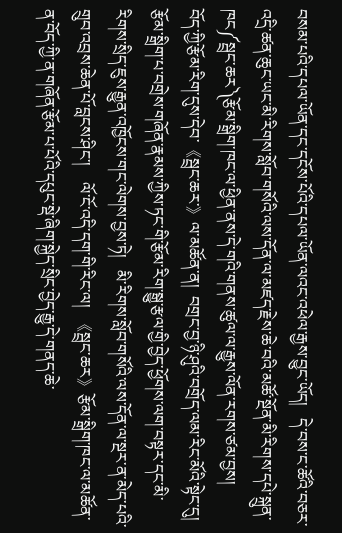བསམ་པའི་དཔལ་ཡོན་དང་དངོས་པོའི་དཔལ་ཡོན་ལའང་འཕེལ་རྒྱས་བྱུང་ཡོད།   དེ་བས་ང་ཚོའི་བཅར་འདྲི་ཚན་ཆུང་ཡང་མི་རིགས་སློབ་གསོའི་ལས་དོན་ལ་མཛད་རྗེས་ཆེ་བའི་མཚོ་སྔོན་མི་རིགས་དཔེ་སྐྲུན་ཁང༼སྦྲང་ཆར༽རྩོམ་སྒྲིག་ཁང་ལ་ཕྱིན་ནས་དེ་གའི་གནས་ཚུལ་ལ་རྒྱུས་ལོན་རགས་ཙམ་བྱས།
བོད་ཀྱི་རྩོམ་རིག་དུས་དེབ་《སྦྲང་ཆར་》ལ་མཚོན་ན།  བགྲང་བྱ་ཉི་ཤུའི་བགྲོད་ལམ་རིང་མོའི་སྟེང་དུ།  རྩོམ་སྒྲིག་པ་བགྲེས་གཞོན་རྣམས་ཀྱིས་ཏང་གི་རྩོམ་རིག་སྒྱུ་རྩལ་གྱི་བྱེད་ཕྱོགས་ལག་བསྟར་དང་མི་རིགས་སྲིད་ཇུས་རྒྱུན་འཁྱོངས་གང་ལེགས་བྱས་ཏེ།   མི་རིགས་སློབ་གསོའི་ལས་དོན་ལ་སྔར་ན་མེད་པའི་གྲུབ་འབྲས་ཆེན་པོ་བླངས་ཤིང་།    ལོ་ངོ་འདི་དག་གི་རིང་ལ།  《སྦྲང་ཆར》རྩོམ་སྒྲིག་ཁང་ལ་མཚོན་ན་བོད་ཀྱི་ན་གཞོན་རྩོམ་པ་པོའི་དཔུང་སྡེ་ཞིག་སྐྱེད་སྲིང་བྱེད་རྒྱུ་དེ་གནད་ཆེ་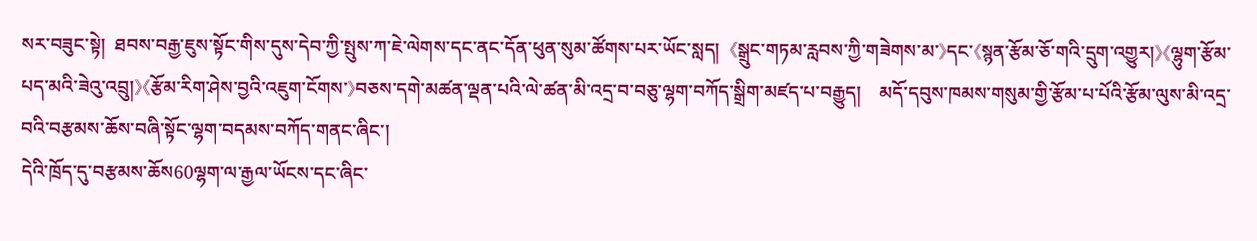སར་བཟུང་སྟེ།  ཐབས་བརྒྱ་ཇུས་སྟོང་གིས་དུས་དེབ་ཀྱི་སྤུས་ཀ་ཇེ་ལེགས་དང་ནང་དོན་ཕུན་སུམ་ཚོགས་པར་ཡོང་སླད།  《སྒྲུང་གཏམ་རླབས་ཀྱི་གཟེགས་མ་》དང་《སྙན་རྩོམ་ཅོ་གའི་དྲུག་འགྱུར།》《ལྷུག་རྩོམ་པད་མའི་ཟེའུ་འབྲུ།》《རྩོམ་རིག་ཤེས་བྱའི་འཇུག་ངོགས་》བཅས་དགེ་མཚན་ལྡན་པའི་ལེ་ཚན་མི་འདྲ་བ་བཅུ་ལྷག་བཀོད་སྒྲིག་མཛད་པ་བརྒྱུད།    མདོ་དབུས་ཁམས་གསུམ་གྱི་རྩོམ་པ་པོའི་རྩོམ་ལུས་མི་འདྲ་བའི་བརྩམས་ཆོས་བཞི་སྟོང་ལྷག་བདམས་བཀོད་གནང་ཞིང་།
དེའི་ཁྲོད་དུ་བརྩམས་ཆོས60ལྷག་ལ་རྒྱལ་ཡོངས་དང་ཞིང་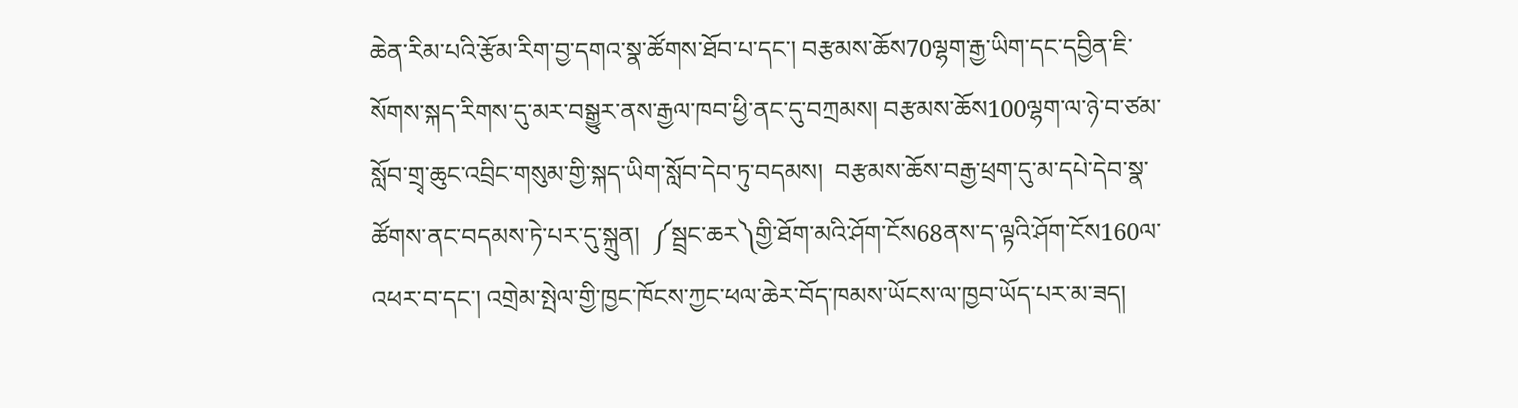ཆེན་རིམ་པའི་རྩོམ་རིག་བྱ་དགའ་སྣ་ཚོགས་ཐོབ་པ་དང་། བརྩམས་ཆོས70ལྷག་རྒྱ་ཡིག་དང་དབྱིན་ཇི་སོགས་སྐད་རིགས་དུ་མར་བསྒྱུར་ནས་རྒྱལ་ཁབ་ཕྱི་ནང་དུ་བཀྲམས། བརྩམས་ཆོས100ལྷག་ལ་ཉེ་བ་ཙམ་སློབ་གྲྭ་ཆུང་འབྲིང་གསུམ་གྱི་སྐད་ཡིག་སློབ་དེབ་ཏུ་བདམས།  བརྩམས་ཆོས་བརྒྱ་ཕྲག་དུ་མ་དཔེ་དེབ་སྣ་ཚོགས་ནང་བདམས་ཏེ་པར་དུ་སྐྲུན།  ༼སྦྲང་ཆར༽གྱི་ཐོག་མའི་ཤོག་ངོས68ནས་ད་ལྟའི་ཤོག་ངོས160ལ་འཕར་བ་དང་། འགྲེམ་སྤེལ་གྱི་ཁྱང་ཁོངས་ཀྱང་ཕལ་ཆེར་བོད་ཁམས་ཡོངས་ལ་ཁྱབ་ཡོད་པར་མ་ཟད།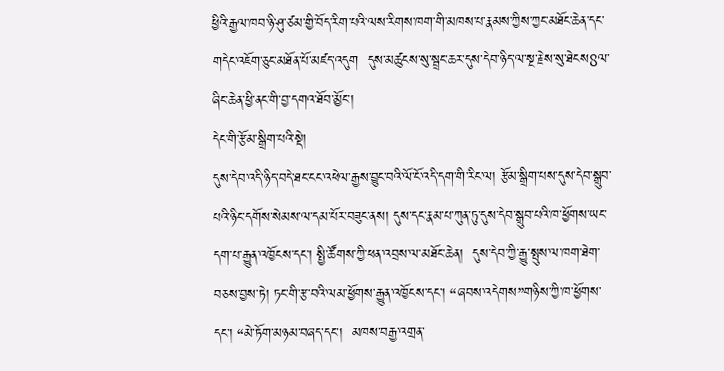ཕྱིའི་རྒྱལ་ཁབ་ཉི་ཤུ་ཙམ་གྱི་བོད་རིག་པའི་ལས་རིགས་ཁག་གི་མཁས་པ་རྣམས་ཀྱིས་ཀྱང་མཐོང་ཆེན་དང་གདེང་འཇོག་ཅུང་མཐོན་པོ་མཛད་འདུག  དུས་མཚུངས་སུ་སྦྲང་ཆར་དུས་དེབ་ཉིད་ལ་སྔ་རྗེས་སུ་ཐེངས8ལ་ཞིང་ཆེན་ཕྱི་ནང་གི་བྱ་དགའ་ཐོབ་མྱོང་།
དེང་གི་རྩོམ་སྒྲིག་པའི་སྡེ།
དུས་དེབ་འདི་ཉིད་བདེ་ཐང་ངང་འཕེལ་རྒྱས་བྱུང་བའི་ལོ་ངོ་འདི་དག་གི་རིང་ལ། རྩོམ་སྒྲིག་པས་དུས་དེབ་སྒྲུབ་པའི་ཉིང་དགོས་སེམས་ལ་དམ་པོར་བཟུང་ནས། དུས་དང་རྣམ་པ་ཀུན་ཏུ་དུས་དེབ་སྒྲུབ་པའི་ཁ་ཕྱོགས་ཡང་དག་པ་རྒྱུན་འཁྱོངས་དང་། སྤྱི་ཚོགས་ཀྱི་ཕན་འབྲས་ལ་མཐོང་ཆེན།  དུས་དེབ་ཀྱི་རྒྱུ་སྤུས་ལ་ཁག་ཐེག་བཅས་བྱས་ཏེ། ཏང་གི་རྩ་བའི་ལམ་ཕྱོགས་རྒྱུན་འཁྱོངས་དང་། “ཞབས་འདེགས”གཉིས་ཀྱི་ཁ་ཕྱོགས་དང་། “མེ་ཏོག་མཉམ་བཞད་དང་།  མཁས་བརྒྱ་འགྲན་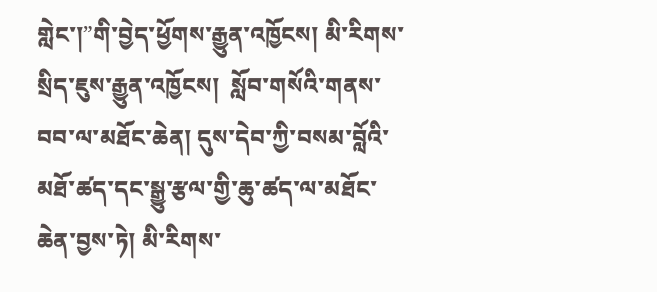གླེང་།”གི་བྱེད་ཕྱོགས་རྒྱུན་འཁྱོངས། མི་རིགས་སྲིད་ཇུས་རྒྱུན་འཁྱོངས།  སློབ་གསོའི་གནས་བབ་ལ་མཐོང་ཆེན། དུས་དེབ་ཀྱི་བསམ་བློའི་མཐོ་ཚད་དང་སྒྱུ་རྩལ་གྱི་ཆུ་ཚད་ལ་མཐོང་ཆེན་བྱས་ཏེ། མི་རིགས་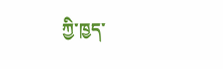ཀྱི་ཁྱད་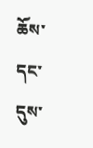ཆོས་དང་དུས་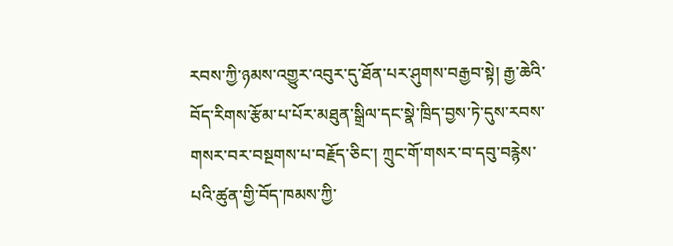རབས་ཀྱི་ཉམས་འགྱུར་འབུར་དུ་ཐོན་པར་ཤུགས་བརྒྱབ་སྟེ། རྒྱ་ཆེའི་བོད་རིགས་རྩོམ་པ་པོར་མཐུན་སྒྲིལ་དང་སྣེ་ཁྲིད་བྱས་ཏེ་དུས་རབས་གསར་བར་བསྔགས་པ་བརྗོད་ཅིང་། ཀྲུང་གོ་གསར་བ་དབུ་བརྙེས་པའི་ཚུན་གྱི་བོད་ཁམས་ཀྱི་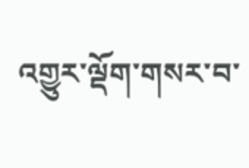འགྱུར་ལྡོག་གསར་བ་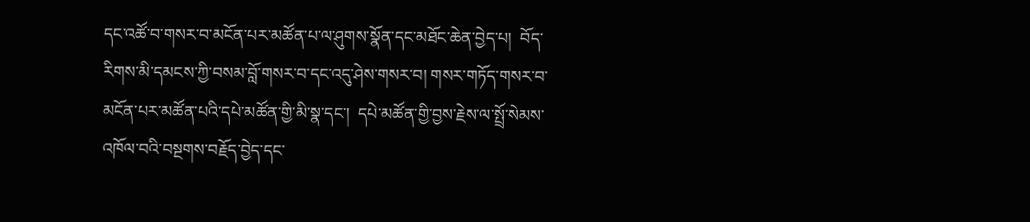དང་འཚོ་བ་གསར་བ་མངོན་པར་མཚོན་པ་ལ་ཤུགས་སྣོན་དང་མཐོང་ཆེན་བྱེད་པ།  བོད་རིགས་མི་དམངས་ཀྱི་བསམ་བློ་གསར་བ་དང་འདུ་ཤེས་གསར་བ། གསར་གཏོད་གསར་བ་མངོན་པར་མཚོན་པའི་དཔེ་མཚོན་གྱི་མི་སྣ་དང་།  དཔེ་མཚོན་གྱི་བྱས་རྗེས་ལ་སྤྲོ་སེམས་འཁོལ་བའི་བསྔགས་བརྗོད་བྱེད་དང་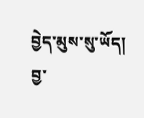བྱེད་མུས་སུ་ཡོད།
བྱ་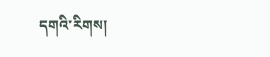དགའི་རིགས།